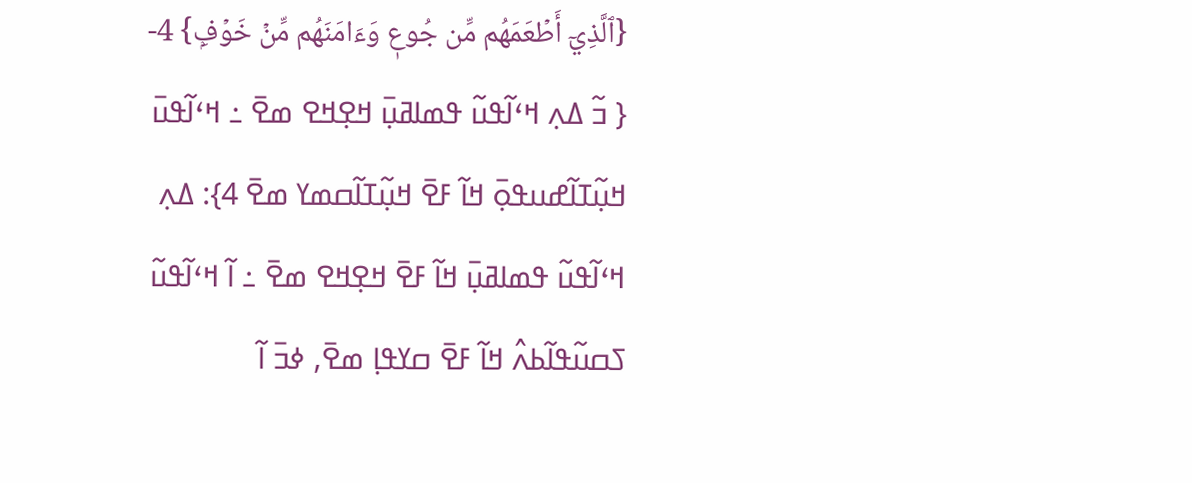{ٱلَّذِيٓ أَطۡعَمَهُم مِّن جُوعٖ وَءَامَنَهُم مِّنۡ خَوۡفِۭ} 4- { ߏ߬ ߡߍ߲ ߞߵߊ߬ߟߎ߬ ߟߘߊߥߎ߲߫ ߞߐ߲ߞߐ ߘߐ߫ ߸ ߞߵߊ߬ߟߎ߫ ߞߎ߲߬ߠߊ߬ߝߎߟߋ߲߫ ߞߊ߬ ߓߐ߫ ߞߎ߲߬ߠߊ߬ߛߘߌ ߘߐ߫ 4}: ߡߍ߲ ߞߵߊ߬ߟߎ߬ ߟߘߊߥߎ߲߫ ߞߊ߬ ߓߐ߫ ߞߐ߲ߞߐ ߘߐ߫ ߸ ߊ߬ ߞߵߊ߬ߟߎ߬ ߖߛߎ߬ߟߊ߬ߕߍ߮ ߞߊ߬ ߓߐ߫ ߛߌߟߊ߲ ߘߐ߫, ߦߏ߫ ߊ߬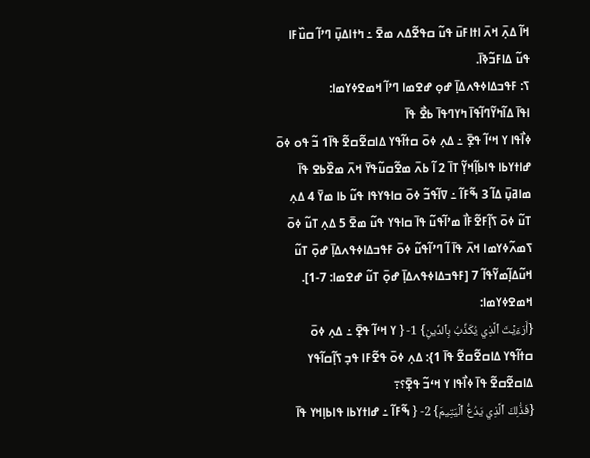ߞߊ߬ ߡߍ߲߫ ߞߍ߫ ߊߙߊߓߎ߫ ߟߎ߬ ߛߟߐ߬ߡߍ ߘߐ߫ ߸ ߤߙߊߡߎ߲߫ ߣߴߊ߬ ߛߎ߰ߓߊ ߟߎ߬ ߡߊߓߏ߬ߢߊ߫.
ߖ: ߓߟߏߡߊߦߟߍߡߊ߲߫ ߝߋ߲ ߝߐߘߊ ߣߴߊ߬ ߞߘߐߦߌߘߊ:
ߊߟߊ߫ ߡߊ߬ߤߌ߬ߣߊ߬ߟߊ߫ ߤߌߣߟߊ߫ ߕߐ߯ ߟߊ߫
ߦߊ߯ߟߊ ߌ ߞߵߊ߬ ߟߐ߲߫ ߸ ߡߍ߲ ߦߋ߫ ߛߙߊ߬ߟߌ ߡߊߛߐ߬ߛߐ߬ ߟߊ߫1 ߏ߬ ߟߋ ߦߋ߫ ߝߊߙߌߕߊ ߟߊߕߊ߲߬ߞߌ߲߬ ߠߊ߫ 2 ߊ߬ ߕߍ߫ ߘߐ߬ߛߎ߬ߟߌ߫ ߞߍ߫ ߘߐ߰ߕߐ ߟߊ߫ ߘߊߥߎ߲߫ ߡߊ߬ 3 ߒ߬ߓߊ߬ ߸ ߜߊ߬ߟߏ߬ ߦߋ߫ ߛߊߟߌߟߊ ߟߎ߬ ߕߊ ߘߌ߫ 4 ߡߍ߲ ߠߎ߬ ߦߋ߫ ߖߊ߲߬ߓߐ߬ߓߊ߯ ߘߴߊ߬ߟߎ߬ ߟߊ߫ ߛߊߟߌ ߟߎ߬ ߘߐ߫ 5 ߡߍ߲ ߠߎ߬ ߦߋ߫ ߖߘߍ߬ߦߌߘߊ ߞߍ߫ ߟߊ߫ ߊ߬ ߣߴߊ߬ߟߎ߬ ߦߋ߫ ߓߟߏߡߊߦߟߍߡߊ߲߫ ߝߋ߲߫ ߠߎ߬ ߞߎ߬ߡߊ߲߬ߘߌ߬ߟߊ߬ 7 [ߓߟߏߡߊߦߟߍߡߊ߲߫ ߝߋ߲߫ ߠߎ߬ ߝߐߘߊ: 1-7].
ߞߘߐߦߌߘߊ:
{أَرَءَيۡتَ ٱلَّذِي يُكَذِّبُ بِٱلدِّينِ} 1- { ߌ ߞߵߊ߬ ߟߐ߲߫ ߸ ߡߍ߲ ߦߋ߫ ߛߙߊ߬ߟߌ ߡߊߛߐ߬ߛߐ߬ ߟߊ߫ 1}: ߡߍ߲ ߦߋ߫ ߟߐ߬ߓߊ ߟߏ߲ ߖߊ߲߬ߛߊ߬ߟߌ ߡߊߛߐ߬ߛߐ߬ ߟߊ߫ ߦߊ߯ߟߊ ߌ ߞߵߏ߬ ߟߐ߲߫؟߹
{فَذَٰلِكَ ٱلَّذِي يَدُعُّ ٱلۡيَتِيمَ} 2- { ߒ߬ߓߊ߬ ߸ ߝߊߙߌߕߊ ߟߊߕߊ߲ߞߌ ߟߊ߫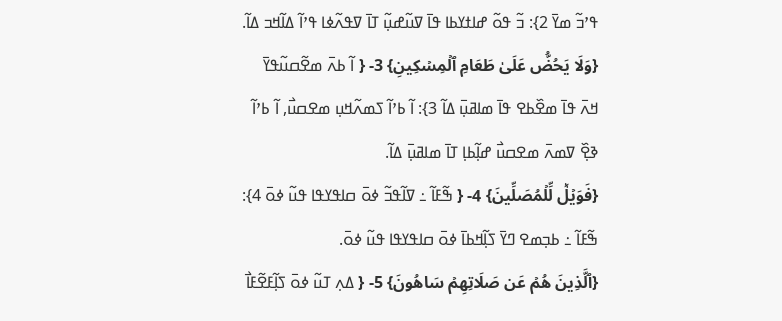ߟߴߏ߬ ߘߌ߫ 2}: ߏ߬ ߟߋ߬ ߝߊߙߌߕߊ ߟߊ߫ ߜߎ߬ߝߎ߲߬ ߠߊ߫ ߜߟߍ߬ߦߊ ߟߴߊ߬ ߡߊ߬ߞߏ ߡߊ߬.
{وَلَا يَحُضُّ عَلَىٰ طَعَامِ ٱلۡمِسۡكِينِ} 3- { ߊ߬ ߕߍ߫ ߘߐ߬ߛߎ߬ߟߌ߫ ߞߍ߫ ߟߊ߫ ߘߐ߰ߕߐ ߟߊ߫ ߘߊߥߎ߲߫ ߡߊ߬ 3}: ߊ߬ ߕߴߊ߬ ߖߘߍ߬ߞߎ߲ ߘߐߛߎ߯, ߊ߬ ߕߴߊ߬ ߢߐ߲߰ ߜߘߍ߫ ߘߐߛߎ߯ ߝߊ߲߬ߕߊ߲ ߠߊ߫ ߘߊߥߎ߲߫ ߡߊ߬.
{فَوَيۡلٞ لِّلۡمُصَلِّينَ} 4- { ߒ߬ߓߊ߬ ߸ ߜߊ߬ߟߏ߬ ߦߋ߫ ߛߊߟߌߟߊ ߟߎ߬ ߦߋ߫ 4}: ߒ߬ߓߊ߬ ߸ ߕߏ߲ߘߐ ߣߌ߫ ߖߊ߲߬ߞߕߊ߫ ߦߋ߫ ߛߊߟߌߟߊ ߟߎ߬ ߦߋ߫.
{ٱلَّذِينَ هُمۡ عَن صَلَاتِهِمۡ سَاهُونَ} 5- { ߡߍ߲ ߠߎ߬ ߦߋ߫ ߖߊ߲߬ߓߐ߬ߓߊ߯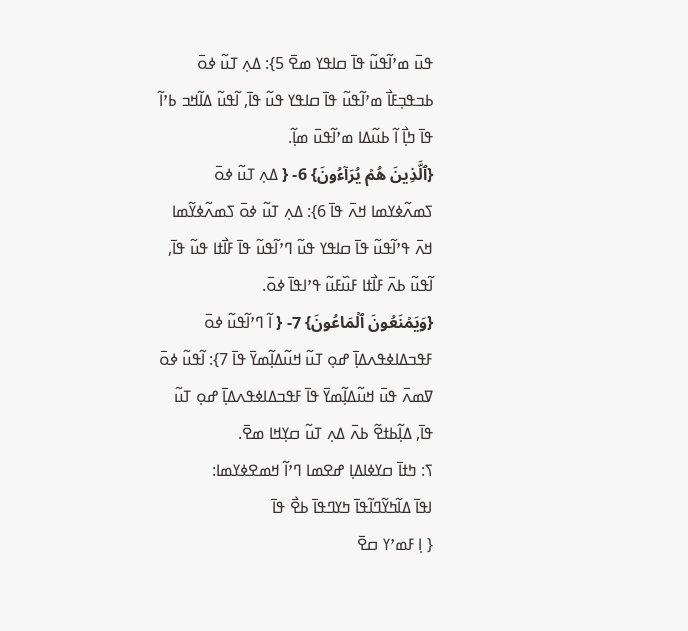ߟߎ߫ ߘߴߊ߬ߟߎ߬ ߟߊ߫ ߛߊߟߌ ߘߐ߫ 5}: ߡߍ߲ ߠߎ߬ ߦߋ߫ ߕߏߟߏ߲ߓߊ߯ ߘߴߊ߬ߟߎ߬ ߟߊ߫ ߛߊߟߌ ߟߎ߬ ߟߊ߫, ߊ߬ߟߎ߬ ߡߊ߬ߞߏ ߕߴߊ߬ ߟߊ߫ ߤߊ߲߯ ߊ߬ ߕߎ߬ߡߊ ߘߴߊ߬ߟߎ߫ ߘߊ߲߬.
{ٱلَّذِينَ هُمۡ يُرَآءُونَ} 6- { ߡߍ߲ ߠߎ߬ ߦߋ߫ ߖߘߍ߬ߦߌߘߊ ߞߍ߫ ߟߊ߫ 6}: ߡߍ߲ ߠߎ߬ ߦߋ߫ ߖߘߍ߬ߦߌ߬ߘߊ ߞߍ߫ ߟߴߊ߬ߟߎ߬ ߟߊ߫ ߛߊߟߌ ߟߎ߬ ߣߴߊ߬ߟߎ߬ ߟߊ߫ ߓߊ߯ߙߊ ߟߎ߬ ߟߊ߫, ߊ߬ߟߎ߬ ߕߍ߫ ߓߊ߯ߙߊ ߓߎ߰ߓߎ߬ ߟߴߊߟߊ߫ ߦߋ߫.
{وَيَمۡنَعُونَ ٱلۡمَاعُونَ} 7- { ߊ߬ ߣߴߊ߬ߟߎ߬ ߦߋ߫ ߓߟߏߡߊߦߟߍߡߊ߲߫ ߝߋ߲ ߠߎ߬ ߞߎ߬ߡߊ߲߬ߘߌ߫ ߟߊ߫ 7}: ߊ߬ߟߎ߬ ߦߋ߫ ߜߘߍ߫ ߟߎ߫ ߞߎ߬ߡߊ߲߬ߘߌ߫ ߟߊ߫ ߓߟߏߡߊߦߟߍߡߊ߲߫ ߝߋ߲ ߠߎ߬ ߟߊ߫, ߡߊ߲߬ߕߙߐ߬ ߕߍ߫ ߡߍ߲ ߠߎ߬ ߛߌ߲ߞߊ ߘߐ߫.
ߖ: ߤߙߊ߫ ߛߌߦߊߡߊ߲ ߝߐߘߊ ߣߴߊ߬ ߞߘߐߦߌߘߊ:
ߊߟߊ߫ ߡߊ߬ߤߌ߬ߣߊ߬ߟߊ߫ ߤߌߣߟߊ߫ ߕߐ߯ ߟߊ߫
{ ߊ߲ ߓߘߴߌ ߛߐ߫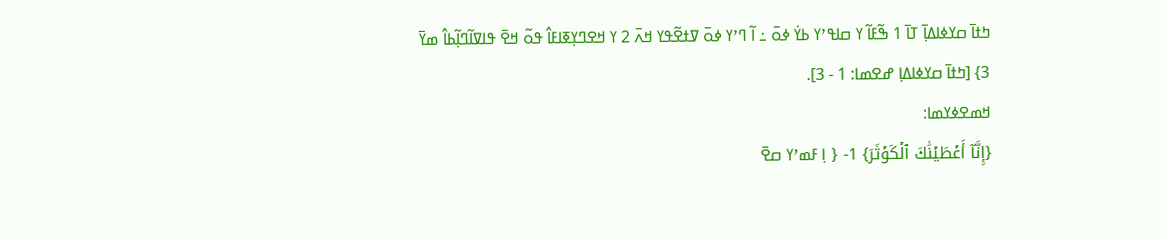ߤߙߊ߫ ߛߌߦߊߡߊ߲߫ ߠߊ߫ 1 ߒ߬ߓߊ߬ ߌ ߛߊߟߴߌ ߕߌ߭ ߦߋ߫ ߸ ߊ߬ ߣߴߌ ߦߋ߫ ߜߙߐ߬ߟߌ ߞߍ߫ 2 ߌ ߞߐߣߌ߲ߧߊߓߊ߮ ߟߋ߬ ߞߐ߫ ߟߊߜߊ߬ߣߊ߲߬ߕߊ߮ ߘߌ߫ 3} [ߤߙߊ߫ ߛߌߦߊߡߊ߲ ߝߐߘߊ: 1 - 3].
ߞߘߐߦߌߘߊ:
{إِنَّآ أَعۡطَيۡنَٰكَ ٱلۡكَوۡثَرَ} 1- { ߊ߲ ߓߘߴߌ ߛߐ߫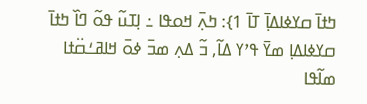ߤߙߊ߫ ߛߌߦߊߡߊ߲߫ ߠߊ߫ 1}: ߤߍ߲߫ ߞߋߟߊ ߸ ߊ߲ߠߎ߬ ߟߋ߬ ߣߊ߰ ߤߙߊ߫ ߛߌߦߊߡߊ߲ ߘߌ߫ ߟߴߌ ߡߊ߬, ߏ߬ ߡߍ߲ ߘߏ߫ ߦߋ߫ ߞߊߥߑߛ߳ߙߊ ߘߊ߬ߟߊ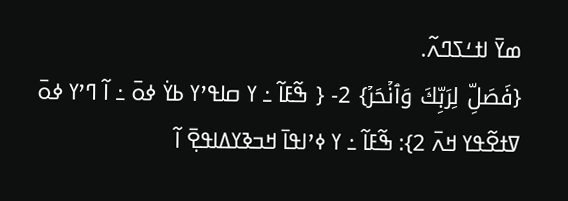ߘߌ߫ ߊߙߑߖߣߍ߬.
{فَصَلِّ لِرَبِّكَ وَٱنۡحَرۡ} 2- { ߒ߬ߓߊ߬ ߸ ߌ ߛߊߟߴߌ ߕߌ߭ ߦߋ߫ ߸ ߊ߬ ߣߴߌ ߦߋ߫ ߜߙߐ߬ߟߌ ߞߍ߫ 2}: ߒ߬ߓߊ߬ ߸ ߌ ߦߴߊߟߊ߫ ߞߏߢߌߡߊߟߐ߲߫ ߊ߬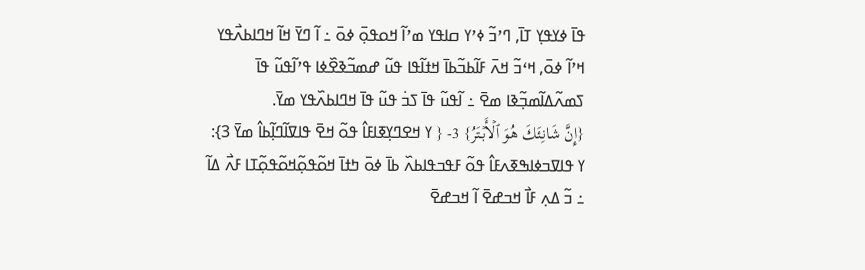ߟߊ߫ ߦߌߟߌ߲ ߠߊ߫, ߣߴߏ߬ ߦߴߌ ߛߊߟߌ ߘߴߊ߬ ߞߋߟߋ߲߫ ߦߋ߫ ߸ ߊ߬ ߣߌ߫ ߞߊ߬ ߞߣߊߕߍ߯ߟߌ ߞߴߊ߬ ߦߋ߫, ߞߵߏ߬ ߞߍ߫ ߓߊ߬ߕߏ߬ߕߊ߫ ߞߙߊ߬ߟߊ ߟߎ߬ ߝߘߏ߬ߢߐ߰ߦߊ ߟߴߊ߬ߟߎ߬ ߟߊ߫ ߖߘߍ߬ߡߊ߬ߘߏ߲߬ߢߊ ߘߐ߫ ߸ ߊ߬ߟߎ߬ ߟߊ߫ ߖߏ߭ ߟߎ߬ ߟߊ߫ ߞߣߊߕߍ߰ߟߌ ߘߌ߫.
{إِنَّ شَانِئَكَ هُوَ ٱلۡأَبۡتَرُ} 3- { ߌ ߞߐߣߌ߲ߧߊߓߊ߮ ߟߋ߬ ߞߐ߫ ߟߊߜߊ߬ߣߊ߲߬ߕߊ߮ ߘߌ߫ 3}: ߌ ߟߊߜߏߦߊߒߧߍߓߊ߮ ߟߋ߬ ߓߟߏߟߊߕߍ߰ ߕߊ߫ ߦߋ߫ ߤߙߊ߫ ߞߋ߬ߟߋ߲߬ߞߋ߬ߟߋ߲߬ߠߊ ߓߍ߯ ߡߊ߬ ߸ ߏ߬ ߡߍ߲ ߓߊ߯ ߞߏߝߐ߫ ߊ߬ ߞߏߝߐ߫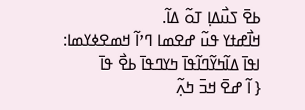ߕߐ߫ ߖߎ߯ߡߊ߲ ߠߋ߬ ߡߊ߬.
ߞߊ߯ߝߙߌ ߟߎ߬ ߝߐߘߊ ߣߴߊ߬ ߞߘߐߦߌߘߊ:
ߊߟߊ߫ ߡߊ߬ߤߌ߬ߣߊ߬ߟߊ߫ ߤߌߣߟߊ߫ ߕߐ߯ ߟߊ߫
{ ߊ߬ ߝߐ߫ ߞߏ߫ ߤߍ߲߬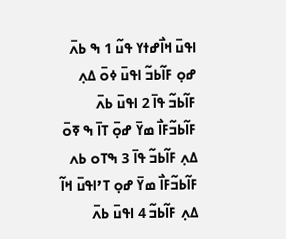ߊߟߎ߫ ߞߊ߯ߝߙߌ ߟߎ߬ 1 ߒ ߕߍ߫ ߝߋ߲ ߓߊ߬ߕߏ߬ ߊߟߎ߫ ߦߋ߫ ߡߍ߲ ߓߊ߬ߕߏ߬ ߟߊ߫ 2 ߊߟߎ߫ ߕߍ߫ ߓߊ߬ߕߏ߬ߓߊ߯ ߘߌ߫ ߝߋ߲߫ ߠߊ߫ ߒ ߧߋ߫ ߡߍ߲ ߓߊ߬ߕߏ߬ ߟߊ߫ 3 ߒߠߋ ߕߍ ߓߊ߬ߕߏ߬ߓߊ߯ ߘߌ߫ ߝߋ߲ ߠߴߊߟߎ߫ ߞߊ߬ ߡߍ߲ ߓߊ߬ߕߏ߬ 4 ߊߟߎ߫ ߕߍ߫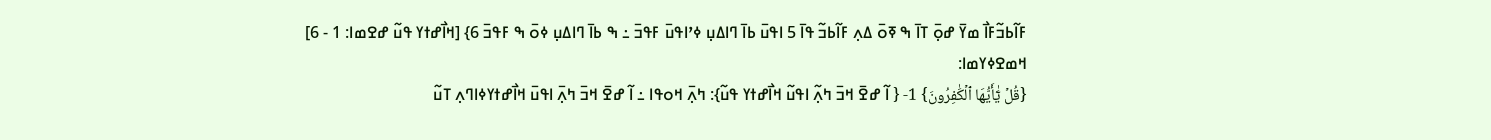ߓߊ߬ߕߏ߬ߓߊ߯ ߘߌ߫ ߝߋ߲߫ ߠߊ߫ ߒ ߧߋ߫ ߡߍ߲ ߓߊ߬ߕߏ߬ ߟߊ߫ 5 ߊߟߎ߫ ߕߊ߫ ߣߊߡߎ߲ ߦߴߊߟߎ߫ ߓߟߏ߫ ߸ ߒ ߕߊ߫ ߣߊߡߎ߲ ߦߋ߫ ߒ ߓߟߏ߫ 6} [ߞߊ߯ߝߙߌ ߟߎ߬ ߝߐߘߊ: 1 - 6]
ߞߘߐߦߌߘߊ:
{قُلۡ يَٰٓأَيُّهَا ٱلۡكَٰفِرُونَ} 1- { ߊ߬ ߝߐ߫ ߞߏ߫ ߤߍ߲߬ ߊߟߎ߬ ߞߊ߯ߝߙߌ ߟߎ߬}: ߤߍ߲߫ ߞߋߟߊ ߸ ߊ߬ ߝߐ߫ ߞߏ߫ ߤߍ߲߫ ߊߟߎ߫ ߞߊ߯ߝߙߌߦߊߣߍ߲ ߠߎ߬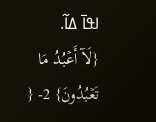ߊߟߊ߫ ߡߊ߬.
{لَآ أَعۡبُدُ مَا تَعۡبُدُونَ} 2- {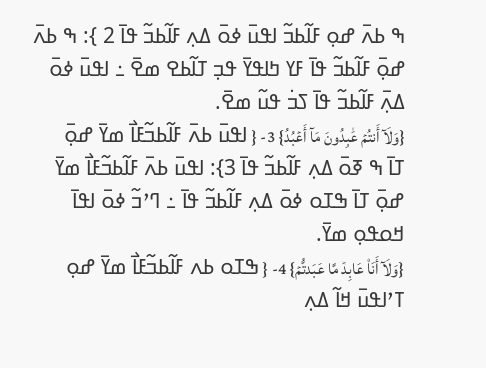ߒ ߕߍ߫ ߝߋ߲ ߓߊ߬ߕߏ߬ ߊߟߎ߫ ߦߋ߫ ߡߍ߲ ߓߊ߬ߕߏ߬ ߟߊ߫ 2 }: ߒ ߕߍ߫ ߝߋ߲߫ ߓߊ߬ߕߏ߬ ߟߊ߫ ߓߌ ߤߊߟߌ߫ ߟߏ߲ ߠߊ߬ߕߐ ߘߐ߫ ߸ ߊߟߎ߫ ߦߋ߫ ߡߍ߲߫ ߓߊ߬ߕߏ߬ ߟߊ߫ ߖߏ߭ ߟߎ߬ ߘߐ߫.
{وَلَآ أَنتُمۡ عَٰبِدُونَ مَآ أَعۡبُدُ} 3- { ߊߟߎ߫ ߕߍ߫ ߓߊ߬ߕߏ߬ߓߊ߯ ߘߌ߫ ߝߋ߲߫ ߠߊ߫ ߒ ߧߋ߫ ߡߍ߲ ߓߊ߬ߕߏ߬ ߟߊ߫ 3}: ߊߟߎ߫ ߕߍ߫ ߓߊ߬ߕߏ߬ߓߊ߯ ߘߌ߫ ߝߋ߲߫ ߠߊ߫ ߒߠߋ ߦߋ߫ ߡߍ߲ ߓߊ߬ߕߏ߬ ߟߊ߫ ߸ ߣߴߏ߬ ߦߋ߫ ߊߟߊ߫ ߞߋߟߋ߲ ߘߌ߫.
{وَلَآ أَنَا۠ عَابِدٞ مَّا عَبَدتُّمۡ} 4- { ߒߠߋ ߕߍ ߓߊ߬ߕߏ߬ߓߊ߯ ߘߌ߫ ߝߋ߲ ߠߴߊߟߎ߫ ߞߊ߬ ߡߍ߲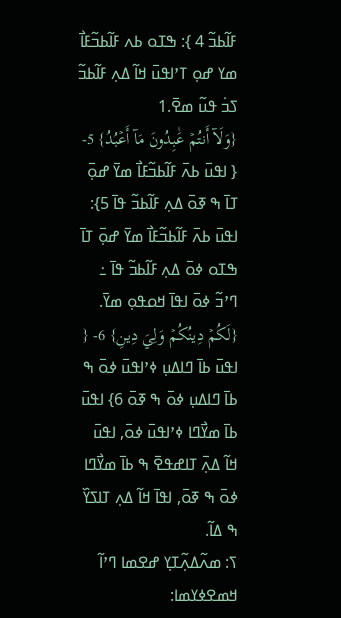ߓߊ߬ߕߏ߬ 4 }: ߒߠߋ ߕߍ ߓߊ߬ߕߏ߬ߓߊ߯ ߘߌ ߝߋ߲ ߠߴߊߟߎ߫ ߞߊ߬ ߡߍ߲ ߓߊ߬ߕߏ߬ ߖߏ߭ ߟߎ߬ ߘߐ߫.1
{وَلَآ أَنتُمۡ عَٰبِدُونَ مَآ أَعۡبُدُ} 5- { ߊߟߎ߫ ߕߍ߫ ߓߊ߬ߕߏ߬ߓߊ߯ ߘߌ߫ ߝߋ߲߫ ߠߊ߫ ߒ ߧߋ߫ ߡߍ߲ ߓߊ߬ߕߏ߬ ߟߊ߫ 5}: ߊߟߎ߫ ߕߍ߫ ߓߊ߬ߕߏ߬ߓߊ߯ ߘߌ߫ ߝߋ߲߫ ߠߊ߫ ߒߠߋ ߦߋ߫ ߡߍ߲ ߓߊ߬ߕߏ߬ ߟߊ߫ ߸ ߣߴߏ߬ ߦߋ߫ ߊߟߊ߫ ߞߋߟߋ߲ ߘߌ߫.
{لَكُمۡ دِينُكُمۡ وَلِيَ دِينِ} 6- { ߊߟߎ߫ ߕߊ߫ ߣߊߡߎ߲ ߦߴߊߟߎ߫ ߦߋ߫ ߒ ߕߊ߫ ߣߊߡߎ߲ ߦߋ߫ ߒ ߧߋ߫ 6} ߊߟߎ߫ ߕߊ߫ ߘߌ߯ߣߊ ߦߴߊߟߎ߫ ߦߋ߫, ߊߟߎ߫ ߞߊ߬ ߡߍ߲߫ ߠߊߝߟߐ߫ ߒ ߕߊ߫ ߘߌ߯ߣߊ ߦߋ߫ ߒ ߧߋ߫, ߊߟߊ߫ ߞߊ߬ ߡߍ߲ ߠߊߖߌ߰ ߒ ߡߊ߬.
ߖ: ߘߍ߬ߡߍ߲߬ߠߌ߲ ߝߐߘߊ ߣߴߊ߬ ߞߘߐߦߌߘߊ: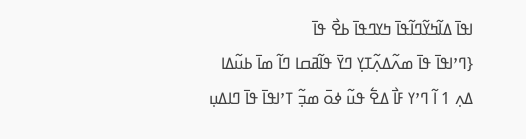ߊߟߊ߫ ߡߊ߬ߤߌ߬ߣߊ߬ߟߊ߫ ߤߌߣߟߊ߫ ߕߐ߯ ߟߊ߫
{ߣߴߊߟߊ߫ ߟߊ߫ ߘߍ߬ߡߍ߲߬ߠߌ߲ ߣߌ߫ ߟߊ߬ߥߛߊ ߣߊ߬ ߘߊ߫ ߕߎ߬ߡߊ ߡߍ߲ 1 ߊ߬ ߣߴߌ ߓߊ߯ ߡߐ߱ ߟߎ߬ ߦߋ߫ ߘߏ߲߬ ߠߴߊߟߊ߫ ߟߊ߫ ߣߊߡߎ߲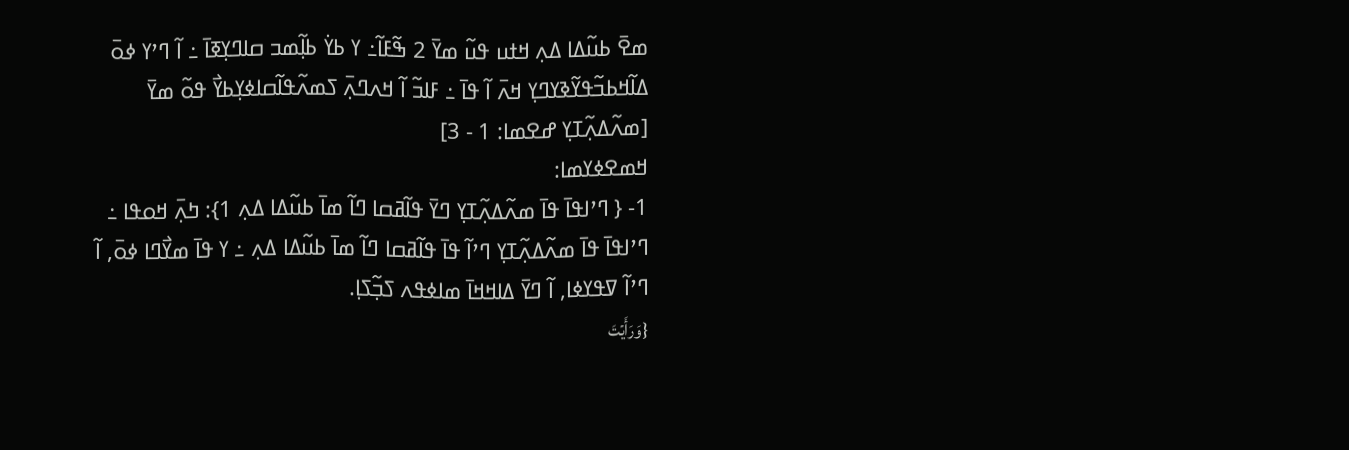ߘߐ߫ ߕߎ߬ߡߊ ߡߍ߲ ߞߙߎ ߟߎ߬ ߘߌ߫ 2 ߒ߬ߓߊ߬߸ ߌ ߕߌ߭ ߕߊ߲߬ߘߏ ߛߊߣߌ߲ߧߊ߫ ߸ ߊ߬ ߣߴߌ ߦߋ߫ ߡߊ߬ߞߕߏ߬ߟߌ߬ߢߌߣߌ߲ ߞߍ߫ ߊ߬ ߟߊ߫ ߸ ߓߊߏ߬ ߊ߬ ߞߍߣߍ߲߫ ߖߘߍ߬ߟߊ߬ߛߊߦߌ߲ߕߌ߯ ߟߋ߬ ߘߌ߫ [ߘߍ߬ߡߍ߲߬ߠߌ߲ ߝߐߘߊ: 1 - 3]
ߞߘߐߦߌߘߊ:
1- { ߣߴߊߟߊ߫ ߟߊ߫ ߘߍ߬ߡߍ߲߬ߠߌ߲ ߣߌ߫ ߟߊ߬ߥߛߊ ߣߊ߬ ߘߊ߫ ߕߎ߬ߡߊ ߡߍ߲ 1}: ߤߍ߲߫ ߞߋߟߊ ߸ ߣߴߊߟߊ߫ ߟߊ߫ ߘߍ߬ߡߍ߲߬ߠߌ߲ ߣߴߊ߬ ߟߊ߫ ߟߊ߬ߥߛߊ ߣߊ߬ ߘߊ߫ ߕߎ߬ߡߊ ߡߍ߲ ߸ ߌ ߟߊ߫ ߘߌ߯ߣߊ ߦߋ߫, ߊ߬ ߣߴߊ߬ ߜߟߌߦߊ, ߊ߬ ߣߌ߫ ߡߊߞߞߊ߫ ߘߊߦߟߍ ߖߏ߲߬ߖߊ߲.
{وَرَأَيۡتَ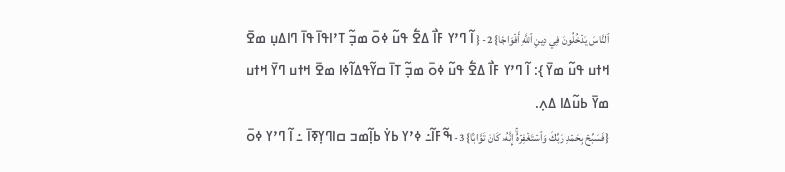ٱلنَّاسَ يَدۡخُلُونَ فِي دِينِ ٱللَّهِ أَفۡوَاجٗا} 2- { ߊ߬ ߣߴߌ ߓߊ߯ ߡߐ߱ ߟߎ߬ ߦߋ߫ ߘߏ߲߬ ߠߴߊߟߊ߫ ߟߊ߫ ߣߊߡߎ߲ ߘߐ߫ ߞߙߎ ߟߎ߬ ߘߌ߫ }: ߊ߬ ߣߴߌ ߓߊ߯ ߡߐ߱ ߟߎ߬ ߦߋ߫ ߘߏ߲߬ ߠߊ߫ ߛߌ߬ߟߡߊ߬ߦߊ ߘߐ߫ ߞߙߎ ߣߌ߫ ߞߙߎ ߘߌ߫ ߕߎ߬ߡߊ ߡߍ߲.
{فَسَبِّحۡ بِحَمۡدِ رَبِّكَ وَٱسۡتَغۡفِرۡهُۚ إِنَّهُۥ كَانَ تَوَّابَۢا} 3- ߒ߬ߓߊ߬߸ ߦߴߌ ߕߌ߭ ߕߊ߲߬ߘߏ ߛߊߣߌ߲ߧߊ߫ ߸ ߊ߬ ߣߴߌ ߦߋ߫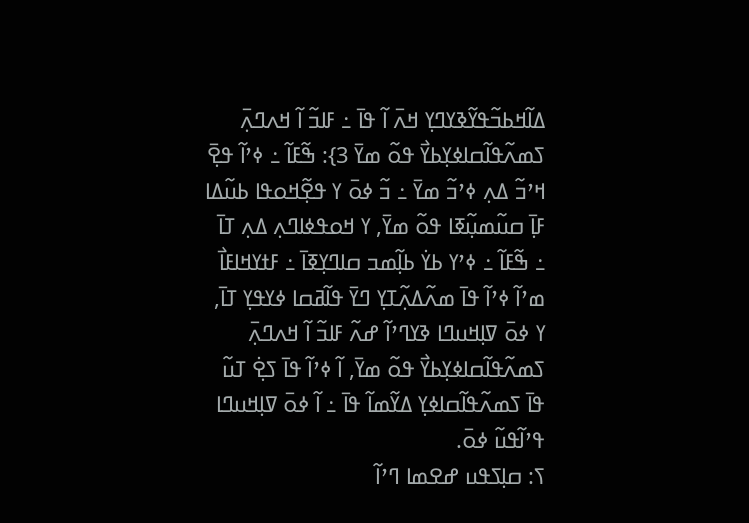ߡߊ߬ߞߕߏ߬ߟߌ߬ߢߌߣߌ߲ ߞߍ߫ ߊ߬ ߟߊ߫ ߸ ߓߊߏ߬ ߊ߬ ߞߍߣߍ߲߫ ߖߘߍ߬ߟߊ߬ߛߊߦߌ߲ߕߌ߯ ߟߋ߬ ߘߌ߫ 3}: ߒ߬ߓߊ߬ ߸ ߦߴߊ߬ ߟߐ߲߫ ߞߴߏ߬ ߡߍ߲ ߦߴߏ߬ ߘߌ߫ ߸ ߏ߬ ߦߋ߫ ߌ ߟߐ߲߬ߞߋߟߊ ߕߎ߬ߡߊ ߓߊ߲߫ ߛߎ߬ߘߎ߲߬ߧߊ ߟߋ߬ ߘߌ߫, ߌ ߞߋߟߦߊߣߍ߲ ߡߍ߲ ߠߊ߫ ߸ ߒ߬ߓߊ߬ ߸ ߦߴߌ ߕߌ߭ ߕߊ߲߬ߘߏ ߛߊߣߌ߲ߧߊ߫ ߸ ߓߙߌߞߊߓߊ߯ ߘߴߊ߬ ߦߴߊ߬ ߟߊ߫ ߘߍ߬ߡߍ߲߬ߠߌ߲ ߣߌ߫ ߟߊ߬ߥߛߊ ߦߌߟߌ߲ ߠߊ߫, ߌ ߦߋ߫ ߜߊ߲ߞߎߣߊ ߢߌߣߴߊ߬ ߝߍ߬ ߓߊߏ߬ ߊ߬ ߞߍߣߍ߲߫ ߖߘߍ߬ߟߊ߬ߛߊߦߌ߲ߕߌ߯ ߟߋ߬ ߘߌ߫, ߊ߬ ߦߴߊ߬ ߟߊ߫ ߖߐ߲߭ ߠߎ߬ ߟߊ߫ ߖߘߍ߬ߟߊ߬ߛߊߦߌ߲ ߡߌ߬ߘߊ߬ ߟߊ߫ ߸ ߊ߬ ߦߋ߫ ߜߊ߲ߞߎߣߊ ߟߴߊ߬ߟߎ߬ ߦߋ߫.
ߖ: ߛߊ߲ߖߟߎ ߝߐߘߊ ߣߴߊ߬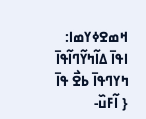ߞߘߐߦߌߘߊ:
ߊߟߊ߫ ߡߊ߬ߤߌ߬ߣߊ߬ߟߊ߫ ߤߌߣߟߊ߫ ߕߐ߯ ߟߊ߫
{ ߊ߬ߓߎ߰-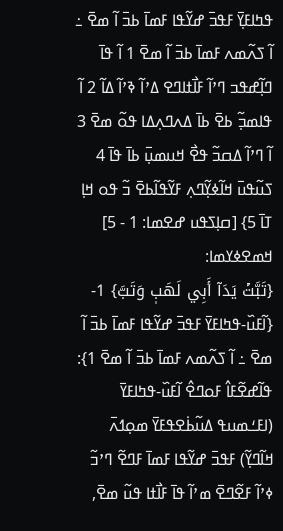ߟߤߊߓߌ߲߫ ߓߟߏ߫ ߝߌ߬ߟߊ ߓߘߊ߫ ߕߏ߫ ߊ߬ ߘߐ߫ ߸ ߊ߬ ߖߍ߬ߘߍ ߓߘߊ߫ ߕߏ߫ ߊ߬ ߘߐ߫ 1 ߊ߬ ߟߊ߫ ߣߊ߲߬ߝߟߏ ߣߴߊ߬ ߓߊ߯ߙߊߣߐ ߡߴߊ߬ ߢߴߊ߬ ߡߊ߬ 2 ߊ߬ ߟߊߘߏ߲߬ ߕߐ߫ ߕߊ߫ ߡߍߣߍ߲ߡߊ ߟߋ߬ ߘߐ߫ 3 ߊ߬ ߣߴߊ߬ ߡߛߏ߬ ߟߐ߯ ߞߎߘߎ߲߫ ߕߊ߫ ߟߊ߫ 4 ߖߎ߬ߟߎ߫ ߞߊ߬ߦߌ߲߬ߣߍ߲ ߓߌ߬ߟߊ߬ߕߐ߫ ߏ߬ ߟߋ ߞߊ߲ ߠߊ߫ 5} [ߛߊ߲ߖߟߎ ߝߐߘߊ: 1 - 5]
ߞߘߐߦߌߘߊ:
{تَبَّتۡ يَدَآ أَبِي لَهَبٖ وَتَبَّ} 1- {ߊ߬ߓߎ߰-ߟߤߊߓߌ߫ ߓߟߏ߫ ߝߌ߬ߟߊ ߓߘߊ߫ ߕߏ߫ ߊ߬ ߘߐ߫ ߸ ߊ߬ ߖߍ߬ߘߍ ߓߘߊ߫ ߕߏ߫ ߊ߬ ߘߐ߫ 1}: ߟߊ߬ߝߐ߬ߓߊ߮ ߓߋߣߐ߮ ߊ߬ߓߎ߰-ߟߤߊߓߌ߫ (ߊߓߑߘߎߟ ߡߎ߬ߕ߭ߐߟߓߌ߫ ߘߋ߲ߗߍ߫ ߞߊ߬ߣߌ߲߬) ߓߟߏ߫ ߝߌ߬ߟߊ ߓߘߊ߫ ߓߣߐ߬ ߣߴߏ߬ ߦߴߊ߬ ߓߐ߬ߣߐ߫ ߘߴߊ߬ ߟߊ߫ ߓߊ߯ߙߊ ߟߎ߬ ߘߐ߫,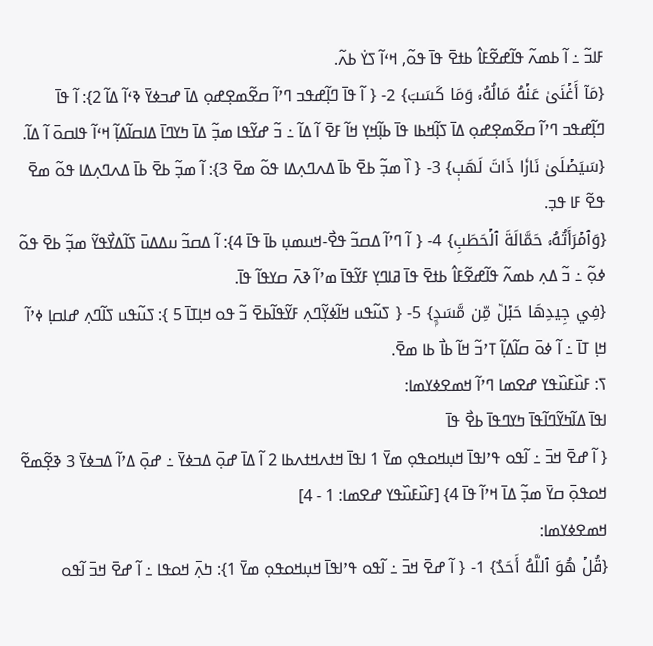ߓߊߏ߬ ߸ ߊ߬ ߕߘߍ߬ ߟߊ߬ߝߐ߬ߓߊ߮ ߕߙߐ߫ ߟߊ߫ ߟߋ߬, ߞߵߊ߬ ߖߌ߭ ߕߍ߬.
{مَآ أَغۡنَىٰ عَنۡهُ مَالُهُۥ وَمَا كَسَبَ} 2- { ߊ߬ ߟߊ߫ ߣߊ߲߬ߝߟߏ ߣߴߊ߬ ߛߐ߬ߘߐ߲ߝߋ߲ ߡߊ߫ ߝߏߦߌ߫ ߢߵߊ߬ ߡߊ߬ 2}: ߊ߬ ߟߊ߫ ߣߊ߲߬ߝߟߏ ߣߴߊ߬ ߛߐ߬ߘߐ߲ߝߋ߲ ߡߊ߫ ߖߊ߲߬ߞߕߊ ߟߊ߫ ߕߊ߲߬ߞߌ߲ ߞߊ߬ ߓߐ߫ ߊ߬ ߡߊ߬ ߸ ߏ߬ ߝߌ߬ߟߊ ߘߏ߲߬ ߡߊ߫ ߤߌߣߊ߫ ߡߊߛߊ߬ߡߊ߲߬ ߞߵߊ߬ ߟߊߛߋ߫ ߊ߬ ߡߊ߬.
{سَيَصۡلَىٰ نَارٗا ذَاتَ لَهَبٖ} 3- { ߊ߰ ߘߏ߲߬ ߕߐ߫ ߕߊ߫ ߡߍߣߍ߲ߡߊ ߟߋ߬ ߘߐ߫ 3}: ߊ߬ ߘߏ߲߬ ߕߐ߫ ߕߊ߫ ߡߍߣߍ߲ߡߊ ߟߋ߬ ߘߐ߫ ߟߐ߬ ߓߊ ߟߏ߲.
{وَٱمۡرَأَتُهُۥ حَمَّالَةَ ٱلۡحَطَبِ} 4- { ߊ߬ ߣߴߊ߬ ߡߛߏ߬ ߟߐ߯-ߞߎߘߎ߲ ߕߊ߫ ߟߊ߫ 4}: ߊ߬ ߡߛߏ߬ ߎߡߡߎ߫ ߖߊ߬ߡߌ߯ߟߌ߬ ߘߏ߲߬ ߕߐ߫ ߟߋ߬ ߦߋ߲߬ ߸ ߏ߬ ߡߍ߲ ߕߘߍ߬ ߟߊ߬ߝߐ߬ߓߊ߮ ߕߙߐ߫ ߟߊ߫ ߥߊߣߌ߲ ߓߌ߬ߟߊ߫ ߘߴߊ߬ ߢߍ߫ ߛߌߟߊ߬ ߟߊ߫.
{فِي جِيدِهَا حَبۡلٞ مِّن مَّسَدِۭ} 5- { ߖߎ߬ߟߎ ߞߊ߬ߦߌ߲߬ߣߍ߲ ߓߌ߬ߟߊ߬ߕߐ߫ ߏ߬ ߟߋ ߞߊ߲ߠߊ߫ 5 }: ߖߎ߬ߟߎ ߖߊ߬ߣߍ߲ ߝߊߛߊ߲ ߦߴߊ߬ ߞߊ߲ ߠߊ߫ ߸ ߊ߬ ߦߋ߫ ߛߊ߬ߡߊ߲߬ ߠߴߏ߬ ߞߊ߬ ߕߊ߯ ߕߊ ߘߐ߫.
ߖ: ߓߎ߰ߓߎ߰ߟߌ ߝߐߘߊ ߣߴߊ߬ ߞߘߐߦߌߘߊ:
ߊߟߊ߫ ߡߊ߬ߤߌ߬ߣߊ߬ߟߊ߫ ߤߌߣߟߊ߫ ߕߐ߯ ߟߊ߫
{ ߊ߬ ߝߐ߫ ߞߏ߫ ߸ ߊ߬ߟߋ ߟߴߊߟߊ߫ ߞߎ߲ߞߋߟߋ߲ ߘߌ߫ 1 ߊߟߊ߫ ߞߙߍߞߙߍߕߊ 2 ߊ߬ ߡߊ߫ ߝߋ߲߫ ߡߏߦߌ߫ ߸ ߝߋ߲߫ ߡߴߊ߬ ߡߏߦߌ߫ 3 ߢߐ߲߬ߘߐ߬ ߞߋߟߋ߲߫ ߛߌ߫ ߘߏ߲߬ ߡߊ߫ ߞߴߊ߬ ߟߊ߫ 4} [ߓߎ߰ߓߎ߰ߟߌ ߝߐߘߊ: 1 - 4]
ߞߘߐߦߌߘߊ:
{قُلۡ هُوَ ٱللَّهُ أَحَدٌ} 1- { ߊ߬ ߝߐ߫ ߞߏ߫ ߸ ߊ߬ߟߋ ߟߴߊߟߊ߫ ߞߎ߲ߞߋߟߋ߲ ߘߌ߫ 1}: ߤߍ߲߫ ߞߋߟߊ ߸ ߊ߬ ߝߐ߫ ߞߏ߫ ߊ߬ߟߋ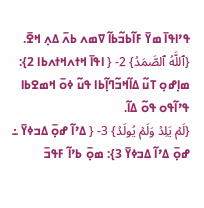ߟߴߊߟߊ߫ ߘߌ߫ ߓߊ߬ߕߏ߬ߕߊ߬ ߜߘߍ ߕߍ߫ ߡߍ߲ ߞߐ߫.
{ٱللَّهُ ٱلصَّمَدُ} 2- { ߊߟߊ߫ ߞߙߍߞߙߍߕߊ 2}: ߘߊ߲ߝߋ߲ ߠߎ߬ ߡߊ߬ߞߏ߬ߣߊ߲߬ߕߊ ߟߎ߬ ߦߋ߫ ߞߘߐߕߊ ߟߴߊ߬ߟߋ ߟߋ߬ ߡߊ߬.
{لَمۡ يَلِدۡ وَلَمۡ يُولَدۡ} 3- { ߡߴߊ߬ ߝߋ߲߫ ߡߏߦߌ߫ ߸ ߝߋ߲߫ ߡߴߊ߬ ߡߏߦߌ߫ 3}: ߘߋ߲߫ ߕߴߊ߬ ߓߟߏ߫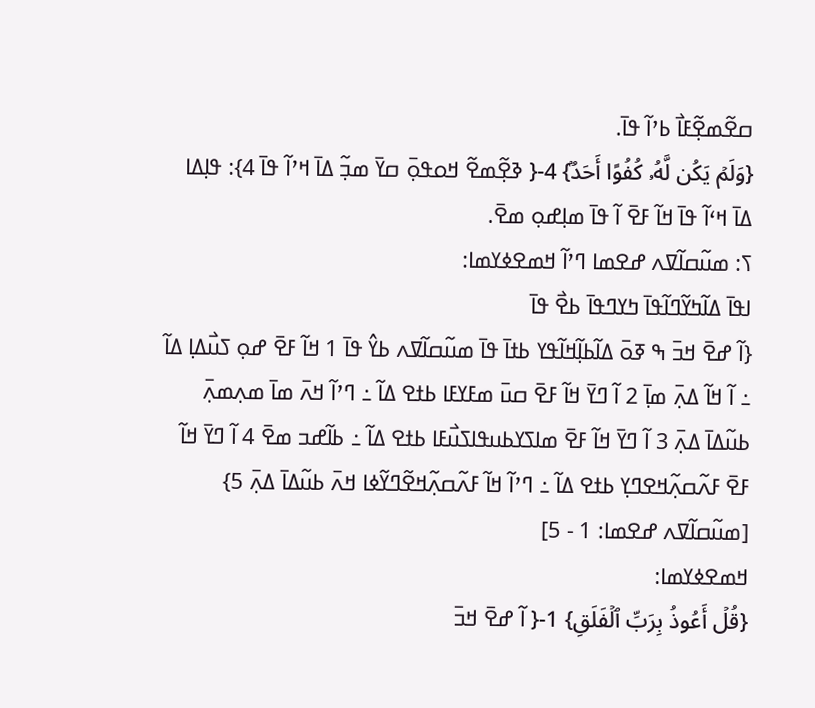ߛߐ߬ߘߐ߲߬ߓߊ߯ ߕߴߊ߬ ߟߊ߫.
{وَلَمۡ يَكُن لَّهُۥ كُفُوًا أَحَدُۢ} 4-{ ߢߐ߲߬ߘߐ߬ ߞߋߟߋ߲߫ ߛߌ߫ ߘߏ߲߬ ߡߊ߫ ߞߴߊ߬ ߟߊ߫ 4}: ߟߊ߲ߡߊ ߡߊ߫ ߞߵߊ߬ ߟߊ߫ ߞߊ߬ ߓߐ߫ ߊ߬ ߟߊ߫ ߘߊ߲ߝߋ߲ ߘߐ߫.
ߖ: ߘߎ߬ߛߊ߬ߜߍ ߝߐߘߊ ߣߴߊ߬ ߞߘߐߦߌߘߊ:
ߊߟߊ߫ ߡߊ߬ߤߌ߬ߣߊ߬ߟߊ߫ ߤߌߣߟߊ߫ ߕߐ߯ ߟߊ߫
{ߊ߬ ߝߐ߫ ߞߏ߫ ߒ ߧߋ߫ ߡߊ߬ߕߊ߲߬ߞߊ߬ߟߌ ߕߙߊ߫ ߟߊ߫ ߘߎ߬ߛߊ߬ߜߍ ߕߌ߮ ߟߊ߫ 1 ߞߊ߬ ߓߐ߫ ߝߋ߲ ߖߎ߯ߡߊ߲ ߡߊ߬ ߸ ߊ߬ ߞߊ߬ ߡߍ߲߫ ߘߊ߲߫ 2 ߊ߬ ߣߌ߫ ߞߊ߬ ߓߐ߫ ߛߎ߫ ߘߓߌߓߊ ߕߙߐ ߡߊ߬ ߸ ߣߴߊ߬ ߞߍ߫ ߘߊ߫ ߘߍ߲ߘߍ߲߫ ߕߎ߬ߡߊ߫ ߡߍ߲߫ 3 ߊ߬ ߣߌ߫ ߞߊ߬ ߓߐ߫ ߘߊߖߌߕߎߟߊߖߎ߯ߓߊ ߕߙߐ ߡߊ߬ ߸ ߕߊ߬ߝߏ ߘߐ߫ 4 ߊ߬ ߣߌ߫ ߞߊ߬ ߓߐ߫ ߓߍ߬ߛߍ߲߬ߞߐߣߌ߲ ߕߙߐ ߡߊ߬ ߸ ߣߴߊ߬ ߞߊ߬ ߓߍ߬ߛߍ߲߬ߞߐ߬ߣߌ߬ߦߊ ߞߍ߫ ߕߎ߬ߡߊ߫ ߡߍ߲߫ 5} [ߘߎ߬ߛߊ߬ߜߍ ߝߐߘߊ: 1 - 5]
ߞߘߐߦߌߘߊ:
{قُلۡ أَعُوذُ بِرَبِّ ٱلۡفَلَقِ} 1-{ ߊ߬ ߝߐ߫ ߞߏ߫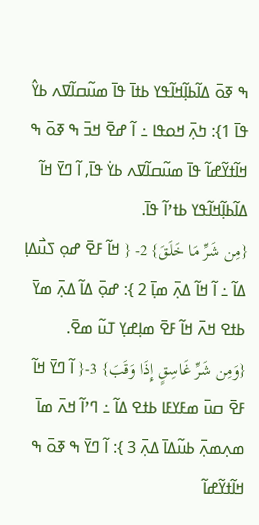ߒ ߧߋ߫ ߡߊ߬ߕߊ߲߬ߞߊ߬ߟߌ ߕߙߊ߫ ߟߊ߫ ߘߎ߬ߛߊ߬ߜߍ ߕߌ߮ ߟߊ߫ 1}: ߤߍ߲߫ ߞߋߟߊ ߸ ߊ߬ ߝߐ߫ ߞߏ߫ ߒ ߧߋ߫ ߒ ߞߊ߬ߙߌ߬ߝߊ߬ ߟߊ߫ ߘߎ߬ߛߊ߬ߜߍ ߕߌ߭ ߟߊ߫, ߊ߬ ߣߌ߫ ߞߊ߬ ߡߊ߬ߕߊ߲߬ߞߊ߬ߟߌ ߕߙߴߊ߬ ߟߊ߫.
{مِن شَرِّ مَا خَلَقَ} 2- { ߞߊ߬ ߓߐ߫ ߝߋ߲ ߖߎ߯ߡߊ߲ ߡߊ߬ ߸ ߊ߬ ߞߊ߬ ߡߍ߲߫ ߘߊ߲߫ 2 }: ߝߋ߲߫ ߡߊ߬ ߡߍ߲߫ ߘߌ߫ ߕߙߐ ߞߍ߫ ߞߊ߬ ߓߐ߫ ߘߊ߲ߝߌ߲ ߠߎ߬ ߘߐ߫.
{وَمِن شَرِّ غَاسِقٍ إِذَا وَقَبَ} 3-{ ߊ߬ ߣߌ߫ ߞߊ߬ ߓߐ߫ ߛߎ߫ ߘߓߌߓߊ ߕߙߐ ߡߊ߬ ߸ ߣߴߊ߬ ߞߍ߫ ߘߊ߫ ߘߍ߲ߘߍ߲߫ ߕߎ߬ߡߊ߫ ߡߍ߲߫ 3 }: ߊ߬ ߣߌ߫ ߒ ߧߋ߫ ߒ ߞߊ߬ߙߌ߬ߝߊ߬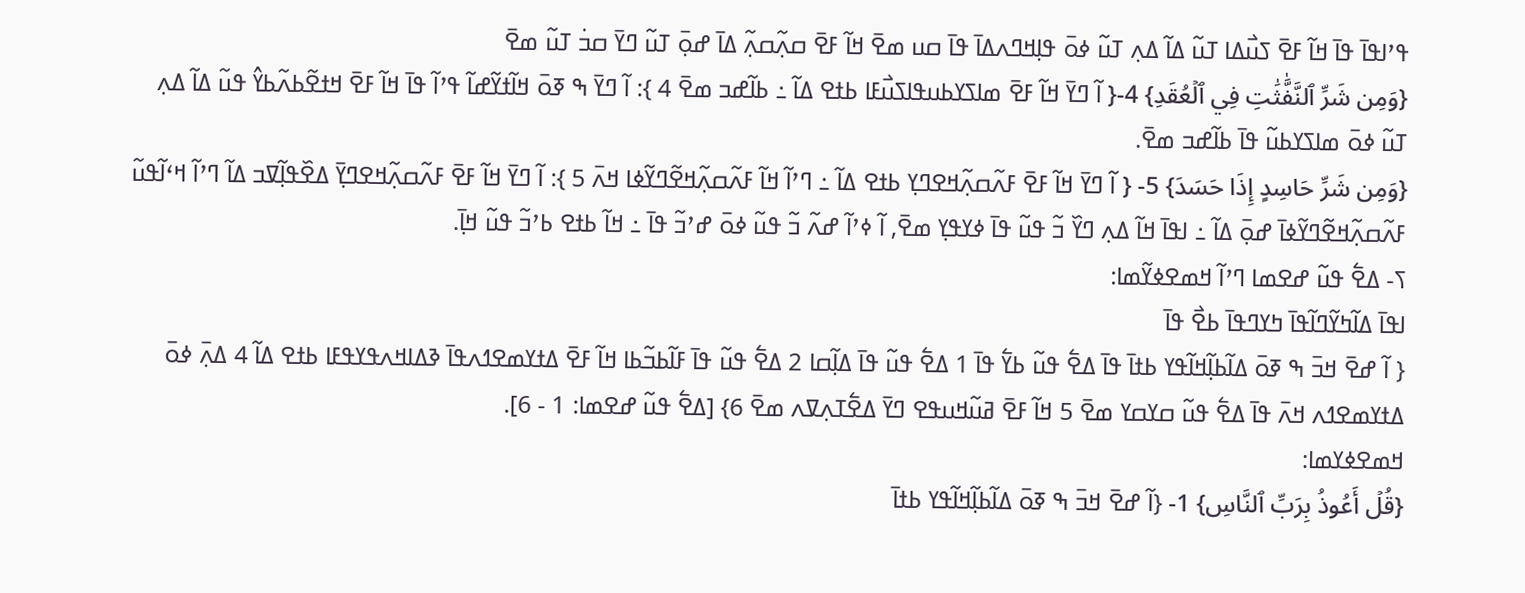ߟߴߊߟߊ߫ ߟߊ߫ ߞߊ߬ ߓߐ߫ ߖߎ߯ߡߊ ߠߎ߬ ߡߊ߬ ߡߍ߲ ߠߎ߬ ߦߋ߫ ߟߊ߲ߞߣߍߡߊ߫ ߟߊ߫ ߛߎ ߘߐ߫ ߞߊ߬ ߓߐ߫ ߛߍ߲߬ߛߍ߲߬ ߡߊ߫ ߝߋ߲߫ ߠߎ߬ ߣߌ߫ ߛߏ߭ ߠߎ߬ ߘߐ߫
{وَمِن شَرِّ ٱلنَّفَّٰثَٰتِ فِي ٱلۡعُقَدِ} 4-{ ߊ߬ ߣߌ߫ ߞߊ߬ ߓߐ߫ ߘߊߖߌߕߎߟߊߖߎ߯ߓߊ ߕߙߐ ߡߊ߬ ߸ ߕߊ߬ߝߏ ߘߐ߫ 4 }: ߊ߬ ߣߌ߫ ߒ ߧߋ߫ ߞߊ߬ߙߌ߬ߝߊ߬ ߟߴߊ߬ ߟߊ߫ ߞߊ߬ ߓߐ߫ ߞߙߐ߬ߕߍ߬ߕߌ߮ ߟߎ߬ ߡߊ߬ ߡߍ߲ ߠߎ߬ ߦߋ߫ ߘߊߖߌߕߎ߬ ߟߊ߫ ߕߊ߬ߝߏ ߘߐ߫.
{وَمِن شَرِّ حَاسِدٍ إِذَا حَسَدَ} 5- { ߊ߬ ߣߌ߫ ߞߊ߬ ߓߐ߫ ߓߍ߬ߛߍ߲߬ߞߐߣߌ߲ ߕߙߐ ߡߊ߬ ߸ ߣߴߊ߬ ߞߊ߬ ߓߍ߬ߛߍ߲߬ߞߐ߬ߣߌ߬ߦߊ ߞߍ߫ 5 }: ߊ߬ ߣߌ߫ ߞߊ߬ ߓߐ߫ ߓߍ߬ߛߍ߲߬ߞߐߣߌ߲߫ ߡߐ߰ߟߊ߲߬ߜߏ ߡߊ߬ ߣߴߊ߬ ߞߵߊ߬ߟߎ߬ ߓߍ߬ߛߍ߲߬ߞߐ߬ߣߌ߬ߦߊ߫ ߝߋ߲߫ ߡߊ߬ ߸ ߊߟߊ߫ ߞߊ߬ ߡߍ߲ ߣߌ߰ ߏ߬ ߟߎ߬ ߟߊ߫ ߦߌߟߌ߲ ߘߐ߫, ߊ߬ ߦߴߊ߬ ߝߍ߬ ߏ߬ ߟߎ߬ ߦߋ߫ ߝߴߏ߬ ߟߊ߫ ߸ ߞߊ߬ ߕߙߐ ߕߴߏ߬ ߟߎ߬ ߞߊ߲߫.
ߖ- ߡߐ߱ ߟߎ߬ ߝߐߘߊ ߣߴߊ߬ ߞߘߐߦߌ߬ߘߊ:
ߊߟߊ߫ ߡߊ߬ߤߌ߬ߣߊ߬ߟߊ߫ ߤߌߣߟߊ߫ ߕߐ߯ ߟߊ߫
{ ߊ߬ ߝߐ߫ ߞߏ߫ ߒ ߧߋ߫ ߡߊ߬ߕߊ߲߬ߞߊ߬ߟߌ ߕߙߊ߫ ߟߊ߫ ߡߐ߱ ߟߎ߬ ߕߌ߱ ߟߊ߫ 1 ߡߐ߱ ߟߎ߬ ߟߊ߫ ߡߊ߲߬ߛߊ 2 ߡߐ߱ ߟߎ߬ ߟߊ߫ ߓߊ߬ߕߏ߬ߕߊ ߞߊ߬ ߓߐ߫ ߡߙߌߘߐߗߍߟߊ߫ ߢߡߊߞߍߟߌߟߓߊ ߕߙߐ ߡߊ߬ 4 ߡߍ߲߫ ߦߋ߫ ߡߙߌߘߐߗߍ ߞߍ߫ ߟߊ߫ ߡߐ߱ ߟߎ߬ ߛߌߛߌ ߘߐ߫ 5 ߞߊ߬ ߓߐ߫ ߥߎ߬ߞߎߟߐ ߣߌ߫ ߡߐ߱ߠߍ߲ߜߍ ߘߐ߫ 6} [ߡߐ߱ ߟߎ߬ ߝߐߘߊ: 1 - 6].
ߞߘߐߦߌߘߊ:
{قُلۡ أَعُوذُ بِرَبِّ ٱلنَّاسِ} 1- {ߊ߬ ߝߐ߫ ߞߏ߫ ߒ ߧߋ߫ ߡߊ߬ߕߊ߲߬ߞߊ߬ߟߌ ߕߙߊ߫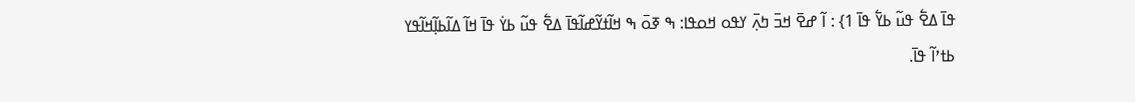ߟߊ߫ ߡߐ߱ ߟߎ߬ ߕߌ߱ ߟߊ߫ 1} : ߊ߬ ߝߐ߫ ߞߏ߫ ߤߍ߲߫ ߌߟߋ ߞߋߟߊ: ߒ ߧߋ߫ ߒ ߞߊ߬ߙߌ߬ߝߊ߬ߟߊ߫ ߡߐ߱ ߟߎ߬ ߕߌ߭ ߟߊ߫ ߞߊ߬ ߡߊ߬ߕߊ߲߬ߞߊ߬ߟߌ ߕߙߴߊ߬ ߟߊ߫.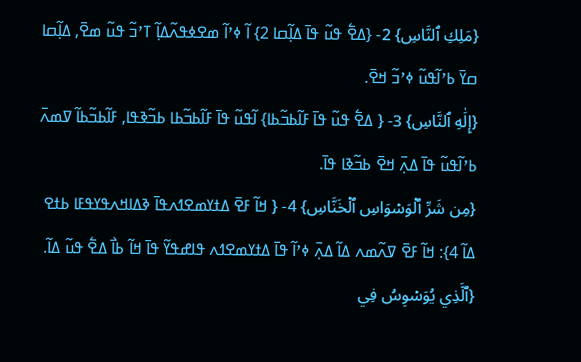{مَلِكِ ٱلنَّاسِ} 2- {ߡߐ߱ ߟߎ߬ ߟߊ߫ ߡߊ߲߬ߛߊ 2} ߊ߬ ߦߴߊ߬ ߘߐߦߟߍ߬ߡߊ߲߬ ߠߴߏ߬ ߟߎ߬ ߘߐ߫, ߡߊ߲߬ߛߊ ߛߌ߫ ߕߴߊ߬ߟߎ߬ ߦߴߏ߬ ߞߐ߫.
{إِلَٰهِ ٱلنَّاسِ} 3- { ߡߐ߱ ߟߎ߬ ߟߊ߫ ߓߊ߬ߕߏ߬ߕߊ} ߊ߬ߟߎ߬ ߟߊ߫ ߓߊ߬ߕߏ߬ߕߊ ߕߏ߬ߢߟߊ, ߓߊ߬ߕߏ߬ߕߊ߬ ߜߘߍ߫ ߕߴߊ߬ߟߎ߬ ߟߊ߫ ߡߍ߲߫ ߞߐ߫ ߕߏ߬ߢߊ ߟߊ߫.
{مِن شَرِّ ٱلۡوَسۡوَاسِ ٱلۡخَنَّاسِ} 4- { ߞߊ߬ ߓߐ߫ ߡߙߌߘߐߗߍߟߊ߫ ߢߡߊߞߍߟߌߟߓߊ ߕߙߐ ߡߊ߬ 4}: ߞߊ߬ ߓߐ߫ ߜߍ߬ߘߍ ߡߊ߬ ߡߍ߲߫ ߦߴߊ߬ ߟߊ߫ ߡߙߌߘߐߗߍ ߟߊߝߟߌ߬ ߟߊ߫ ߞߊ߬ ߕߊ߯ ߡߐ߱ ߟߎ߬ ߡߊ߬.
{ٱلَّذِي يُوَسۡوِسُ فِي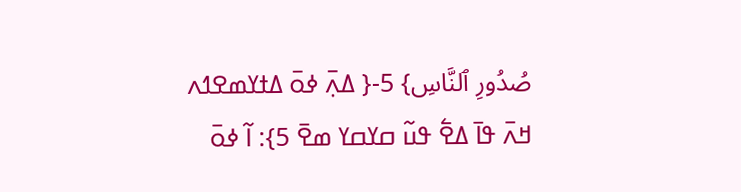صُدُورِ ٱلنَّاسِ} 5-{ ߡߍ߲߫ ߦߋ߫ ߡߙߌߘߐߗߍ ߞߍ߫ ߟߊ߫ ߡߐ߱ ߟߎ߬ ߛߌߛߌ ߘߐ߫ 5}: ߊ߬ ߦߋ߫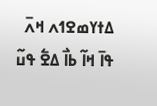ߡߙߌߘߐߗߍ ߞߍ߫ ߟߊ߫ ߞߊ߬ ߕߊ߯ ߡߐ߱ ߟߎ߬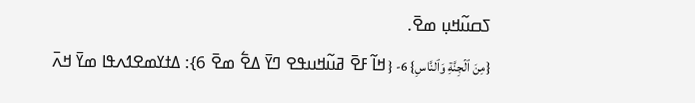ߖߛߎ߬ߞߎ߲ ߘߐ߫.
{مِنَ ٱلۡجِنَّةِ وَٱلنَّاسِ} 6- { ߞߊ߬ ߓߐ߫ ߥߎ߬ߞߎߟߐ ߣߌ߫ ߡߐ߱ ߘߐ߫ 6}: ߡߙߌߘߐߗߍߟߊ ߘߌ߫ ߞߍ߫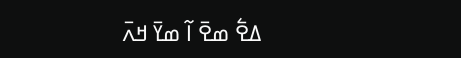ߡߐ߱ ߘߐ߫ ߊ߬ ߘߌ߫ ߞߍ߫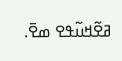ߥߐ߬ߞߎ߬ߟߐ ߘߐ߫.